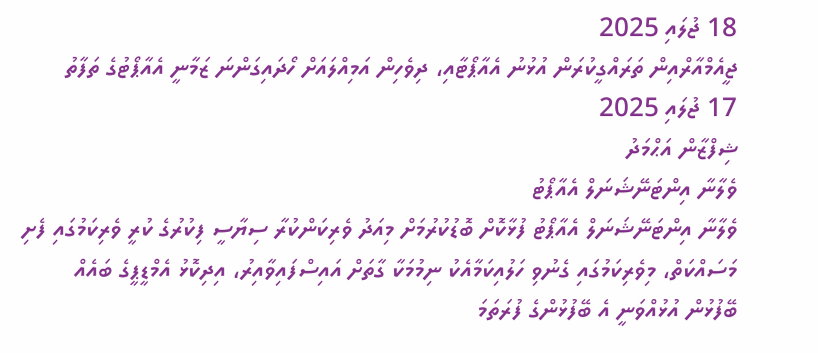18 ޖުލައި 2025
ޖީއެމްއާރްއިން ތަރައްގީކުރަން އުޅުނު އެއާޕޯޓާއި، ދިވެހިން އަމިއްލައަށް ހޯދައިގަންނަ ޒަމާނީ އެއާޕޯޓުގެ ތަފާތު
17 ޖުލައި 2025
ޝިފްޒާން އަޙްމަދު
ވެލާނާ އިންޓަނޭޝަނަލް އެއާޕޯޓު
ވެލާނާ އިންޓަނޭޝަނަލް އެއާޕޯޓު ފުޅާކޮށް ބޮޑުކުރުމަށް މިއަދު ވެރިކަންކުރާ ސިޔާސީ ފިކުރުގެ ކުރީ ވެރިކަމުގައި ފެށި މަސައްކަތް، މިވެރިކަމުގައި ގެނުވި ހަލުއިކަމާއެކު ނިމުމަކާ ގާތަށް އައިސްފައިވާއިރު، އިދިކޮޅު އެމްޑީޕީގެ ބައެއް ބޭފުޅުން އުޅުއްވަނީ އެ ބޭފުޅުންގެ ފުރަތަމަ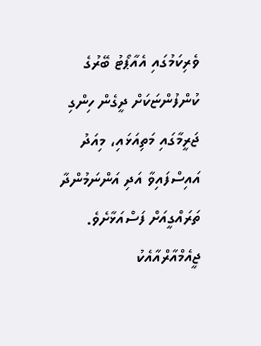ވެރިކަމުގައި އެއާޕޯޓު ބޭރުގެ ކުންފުންޏަކަށް ދީގެން ހިންގި ޖަރީމާގައި މަތިއަޅައި، މިއަދު އައިސްފައިވާ އަދި އަންނަމުންދާ ތަރައްގީއަށް ފަސްއަޅާށެވެ.
ޖީއެމްއާރްއާއެކު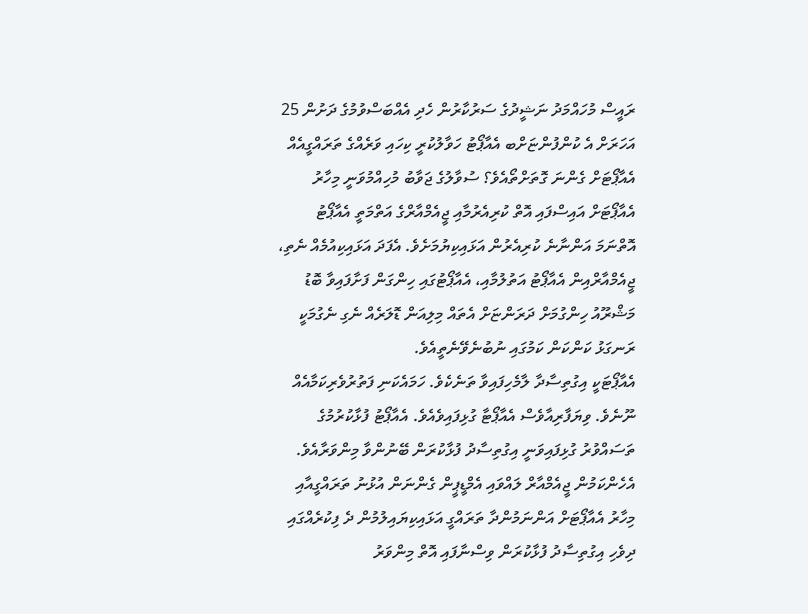ރައީސް މުހައްމަދު ނަޝީދުގެ ސަރުކާރުން ހެދި އެއްބަސްވުމުގެ ދަށުން 25 އަހަރަށް އެ ކުންފުންޏަށްބ އެއާޕޯޓު ހަވާލުކުރީ ކިހައި ވަރެއްގެ ތަރައްގީއެއް އެއާޕޯޓަށް ގެންނަ ގޮތަށްތޯއެވެ؟ ސުވާލުގެ ޖަވާބު މުހިއްމުވަނީ މިހާރު އެއާޕޯޓަށް އައިސްފައި އޮތް ކުރިއެރުމާއި ޖީއެމްއާރްގެ އަތްމަތީ އެއާޕޯޓު އޮތްނަމަ އަންނާނެ ކުރިއެރުން އަޅައިކިޔުމަށެވެ. އެފަދަ އަޅައިކިއުމެއް ނެތި، ޖީއެމްއާރްއިން އެއާޕޯޓު އަތުލުމާއި، އެއާޕޯޓުގައި ހިންގަން ފަށާފައިވާ ބޮޑު މަޝްރޫއު ހިންގުމަށް ދަރަންޏަށް އެތައް މިލިއަން ޑޮލަރެއް ނެގި ނެގުމަކީ ރަނގަޅު ކަންކަން ކަމުގައި ނުބުނެވޭނެތީއެވެ.
އެއާޕޯޓަކީ އިގުތިސާދާ ލާމެހިފައިވާ ތަނެކެވެ. ހަމައެކަނި ފަތުރުވެރިކަމާއެއް ނޫނެވެ. ވިޔަފާރިއާވެސް އެއާޕޯޓާ ގުޅިފައިވެއެވެ. އެއާޕޯޓު ފުޅާކުރުމުގެ ތަސައްވުރު ގުޅިފައިވަނީ އިގުތިސާދު ފުޅާކުރަން ބޭނުންވާ މިންވަރާއެވެ. އެހެންކަމުން ޖީއެމްއާރް ލައްވައި އެމްޑީޕީން ގެންނަން އުޅުނު ތަރައްގީއާއި މިހާރު އެއާޕޯޓަށް އަންނަމުންދާ ތަރައްގީ އަޅައިކިޔައިލުމުން ދެ ފިކުރެއްގައި ދިވެހި އިގުތިސާދު ފުޅާކުރަން ވިސްނާފައި އޮތް މިންވަރު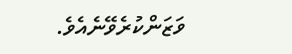ވަޒަންކުރެވޭނެއެވެ.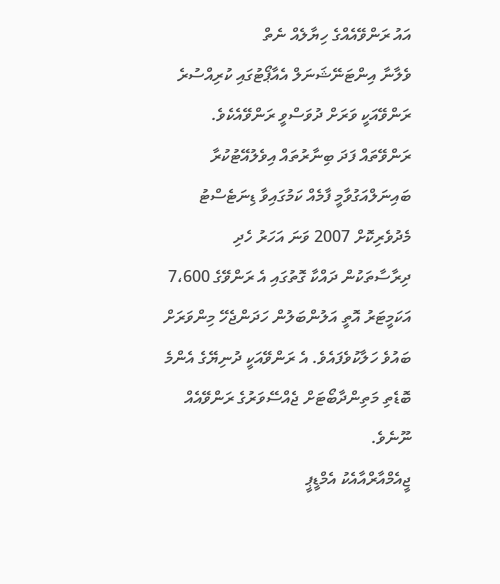އައު ރަންވޭއެއްގެ ހިޔާލެއް ނެތް
ވެލާނާ އިންޓަނޭޝަނަލް އެއާޕޯޓުގައި ކުރިއްސުރެ ރަންވޭއަކީ ވަރަށް ދުވަސްވީ ރަންވޭއެކެވެ. ރަންވޭތައް ފަދަ ބިނާރުތައް އިވެލުއޭޓުކުރާ ބައިނަލްއަގުވާމީ ފާމެއް ކަމުގައިވާ ޑިނަޓެސްޓު މެދުވެރިކޮށް 2007 ވަނަ އަހަރު ހެދި ދިރާސާތަކުން ދައްކާ ގޮތުގައި އެ ރަންވޭގެ 7،600 އަކަމީޓަރު އޮތީ އަލުންބަލުން ހަދަންޖެހޭ މިންވަރަށް ބައުވެ ހަލާކުވެފައެވެ. އެ ރަންވޭއަކީ ދުނިޔޭގެ އެންމެ ބޮޑެތި މަތިންދާބޯޓަށް ޖެއްސޭވަރުގެ ރަންވޭއެއް ނޫނެވެ.
ޖީއެމްއާރްއާއެކު އެމްޑީޕީ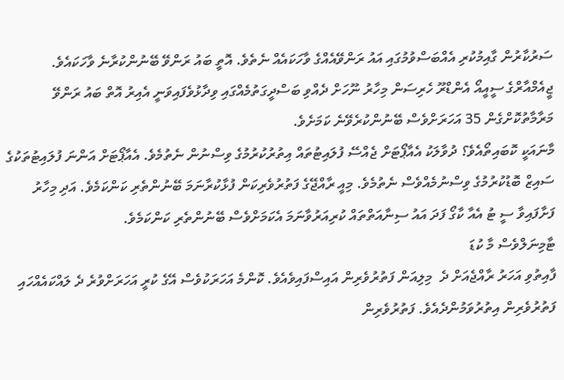ސަރުކާރުން ގާއިމުކުރި އެއްބަސްވުމުގައި އައު ރަންވޭއެއްގެ ވާހަކައެއް ނެތެވެ. އޮތީ ބައު ރަންވޭ ބޭނުންކުރާނެ ވާހަކައެވެ. ޖީއެމްއާރްގެ ސީއީއޯ އެންޑްރޫ ހެރިސަން މިހާރު ނޫހަށް ދެއްވި ބަސްދީގަތުމެއްގައި ވިދާޅުވެފައިވަނީ އެއިރު އޮތް ބައު ރަންވޭ މަރާމާތުކޮށްގެން 35 އަހަރަށްވެސް ބޭނުންކުރެވޭނެ ކަމަށެވެ.
މާނައަކީ ކޮބައިތޯއެވެ؟ ދުވާލަކު އެއާޕޯޓަށް ޖެއްސޭ ފުލައިޓުތައް އިތުރުކުރުމުގެ ވިސްނުން ނެތުމެވެ. އެއާޕޯޓަށް އަންނަ ފުލައިޓުތަކުގެ ސައިޒް ބޮޑުކުރުމުގެ ވިސްނުމެއްވެސް ނެތުމެވެ. މިއީ ރާއްޖޭގެ ފަތުރުވެރިކަން ފުޅާކުރާނަމަ ބޭނުންތެރި ކަންކަމެވެ. އަދި މިހާރު ފަށާފައިވާ ސީ ޓު އެއާ ކާގޯ ފަދަ އައު ސިނާއަތްތައް ކުރިއަރުވާނަމަ އެކަމަށްވެސް ބޭނުންތެރި ކަންކަމެވެ.
ޓާމިނަލްވެސް މާ ކުޑަ
ފާއިތުވި އަހަރު ރާއްޖެއަށް ދެ  މިލިއަން ފަތުރުވެރިން އައިސްފައިވެއެވެ. ކޮންމެ އަހަރަކުވެސް އޭގެ ކުރީ އަހަރަށްވުރެ ދެ ލައްކައެއްހައި ފަތުރުވެރިން އިތުރުވަމުންދެއެވެ. ފަތުރުވެރިން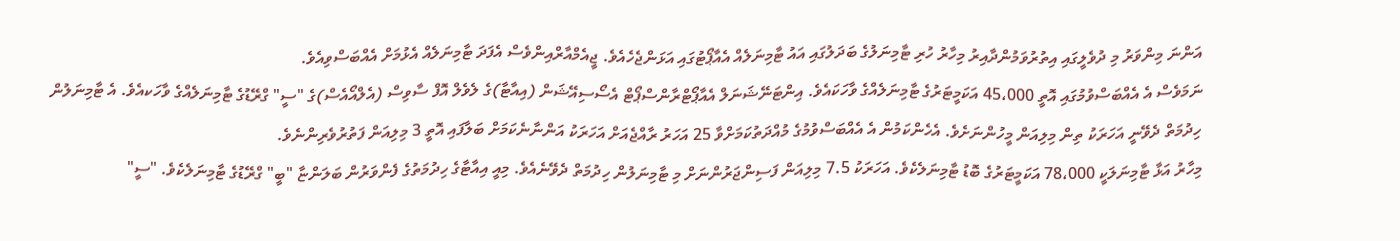އަންނަ މިންވަރު މި ދުވެލީގައި އިތުރުވަމުންދާއިރު މިހާރު ހުރި ޓާމިނަލުގެ ބަދަލުގައި އައު ޓާމިނަލެއް އެއާޕޯޓުގައި އަޅަންޖެހެއެވެ. ޖީއެމްއާރްއިންވެސް އެފަދަ ޓާމިނަލެއް އެޅުމަށް އެއްބަސްވިއެވެ.
ނަމަވެސް އެ އެއްބަސްވުމުގައި އޮތީ 45،000 އަކަމީޓަރުގެ ޓާމިނަލެއްގެ ވާހަކައެވެ. އިންޓަނޭޝަނަލް އެއާޕޯޓްރާންސްޕޯޓް އެސޯސިއޭޝަން (އިއާޓާ)ގެ ލެވެލް އޮފް ސާވިސް (އެލްއޯއެސް)ގެ "ސީ" ގްރޭޑުގެ ޓާމިނަލެއްގެ ވާހަކއެވެ. އެ ޓާމިނަލުން ހިދުމަތް ދެވޭނީ އަހަރަކު ތިން މިލިއަން މީހުންނަށެވެ. އެހެންކަމުން އެ އެއްބަސްވުމުގެ މުއްދަތުކަމަށްވާ 25 އަހަރު ރާއްޖެއަށް އަހަރަކު އަންނާނެކަމަށް ބަލާފައި އޮތީ 3 މިލިއަން ފަތުރުވެރިންނެވެ.
މިހާރު އަޅާ ޓާމިނަލަކީ 78،000 އަކަމީޓަރުގެ ބޮޑު ޓާމިނަލެކެވެ. އަހަރަކު 7.5 މިލިއަން ފަސިންޖަރުންނަށް މި ޓާމިނަލުން ހިދުމަތް ދެވޭނެއެވެ. މިއީ އިއާޓާގެ ހިދުމަތުގެ ފެންވަރުން ބަލަންޏާ "ބީ" ގްރޭޑުގެ ޓާމިނަލެކެވެ. "ސީ"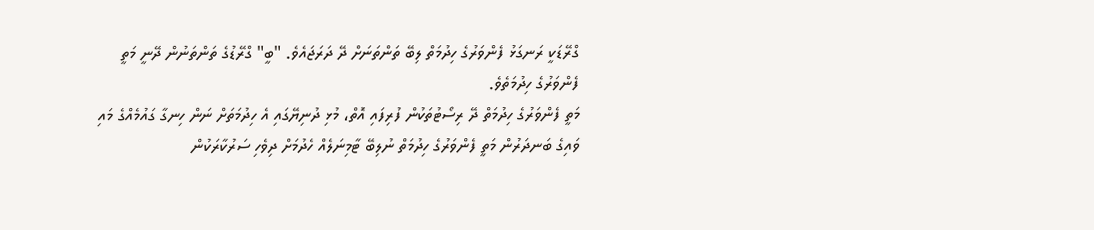ގްރޭޑަކީ ރަނގަޅު ފެންވަރުގެ ހިދުމަތް ލިބޭ ތަންތަނަށް ދޭ ދަރަޖައެވެ. "ބީ" ގްރޭޑުގެ ތަންތަނުން ދޭނީ މަތީ ފެންވަރުގެ ހިދުމަތެވެ.
މަތީ ފެންވަރުގެ ހިދުމަތް ދޭ ރިސޯޓުތަކުން ފުރިފައި އޮތް، މުޅި ދުނިޔޭގައި އެ ހިދުމަތަށް ނަން ހިނގާ ގައުމެއްގެ މައި ވައިގެ ބަނދަރުން މަތީ ފެންވަރުގެ ހިދުމަތް ނުލިބޭ ޓާމިނަލެއް ހެދުމަށް ދިވެހި ސަރުކާރަކުން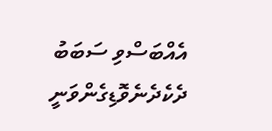އެއްބަސްވި ސަބަބު ދެކެދެނެވޮޑިގެންވަނީ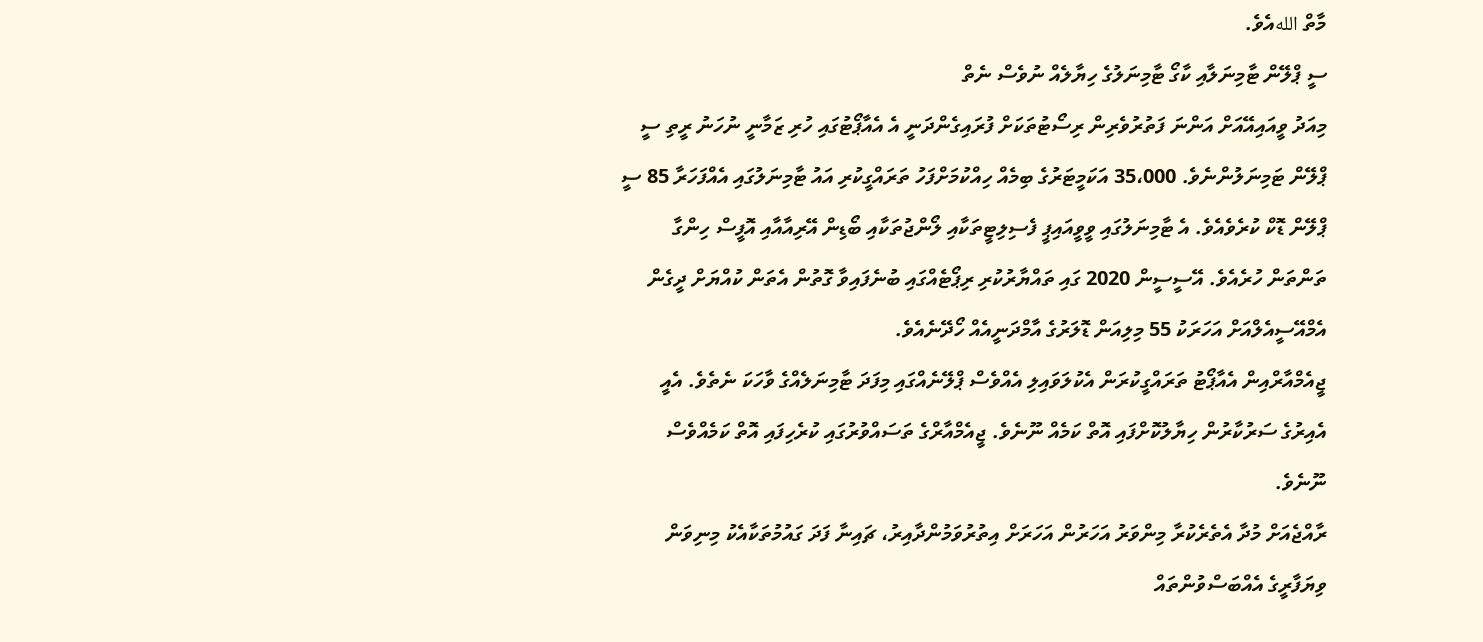މާތް اللهއެވެ.
ސީ ޕްލޭން ޓާމިނަލާއި ކާގޯ ޓާމިނަލުގެ ހިޔާލެއް ނުވެސް ނެތް
މިއަދު ވީއައިއޭއަށް އަންނަ ފަތުރުވެރިން ރިސޯޓުތަކަށް ފުރައިގެންދަނީ އެ އެއާޕޯޓުގައި ހުރި ޒަމާނީ ނުހަނު ރީތި ސީ ޕްލޭން ޓަމިނަލުންނެވެ. 35،000 އަކަމީޓަރުގެ ބިމެއް ހިއްކުމަށްފަހު ތަރައްގީކުރި އައު ޓާމިނަލުގައި އެއްފަހަރާ 85 ސީ ޕްލޭން ޑޮކް ކުރެވެއެވެ. އެ ޓާމިނަލުގައި ވީވީއައިޕީ ފެސިލިޓީތަކާއި ލޯންޖުތަކާއި ބޯޑިން އޭރިއާއާއި އޮފީސް ހިންގާ ތަންތަން ހުރެއެވެ. އޭސީސީން 2020 ގައި ތައްޔާރުކުރި ރިޕޯޓެއްގައި ބުނެފައިވާ ގޮތުން އެތަން ކުއްޔަށް ދީގެން އެމްއޭސީއެލްއަށް އަހަރަކު 55 މިލިއަން ޑޮލަރުގެ އާމްދަނީއެއް ހޯދޭނެއެވެ.
ޖީއެމްއާރްއިން އެއާޕޯޓު ތަރައްގީކުރަން އެކުލަވައިލި އެއްވެސް ޕްލޭނެއްގައި މިފަދަ ޓާމިނަލެއްގެ ވާހަކަ ނެތެވެ. އެއީ އެއިރުގެ ސަރުކާރުން ހިޔާލުކޮށްފައި އޮތް ކަމެއް ނޫނެވެ. ޖީއެމްއާރްގެ ތަސައްވުރުގައި ކުރެހިފައި އޮތް ކަމެއްވެސް ނޫނެވެ.
ރާއްޖެއަށް މުދާ އެތެރެކުރާ މިންވަރު އަހަރުން އަހަރަށް އިތުރުވަމުންދާއިރު، ޗައިނާ ފަދަ ގައުމުތަކާއެކު މިނިވަން ވިޔަފާރީގެ އެއްބަސްވުންތައް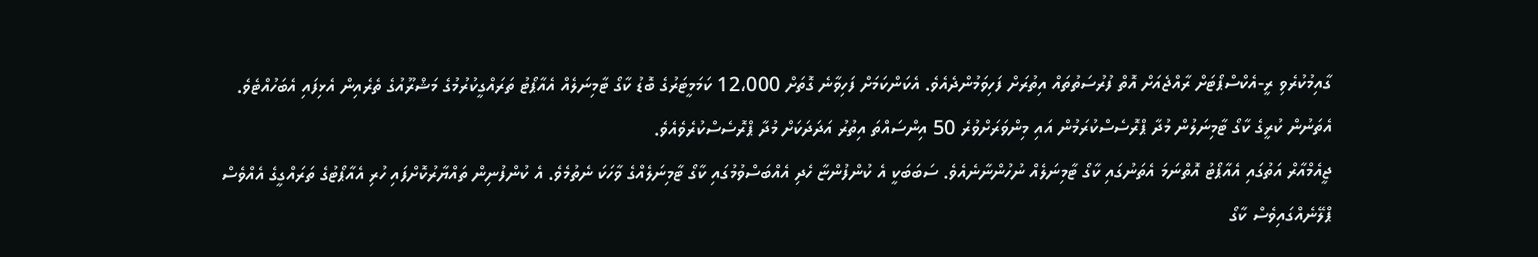ގާއިމުކުރެވި ރީ-އެކްސްޕޯޓަށް ރާއްޖެއަށް އޮތް ފުރުސަތުތައް އިތުރަށް ފަހިވަމުންދެއެވެ. އެކަންކަމަށް ފަހިވާނެ ގޮތަށް 12،000 ކަމަމީޓަރުގެ ބޮޑު ކާގޯ ޓާމިނަލެއް އެއާޕޯޓު ތަރައްގީކުރުމުގެ މަޝްރޫއުގެ ތެރެއިން އެޅިފައި އެބަހުއްޓެވެ. އެތަނުން ކުރީގެ ކާގޯ ޓާމިނަލުން މުދާ ޕްރޮސެސްކުރަމުން އައި މިންވަރަށްވުރެ 50 އިންސައްތަ އިތުރު އަދަދަކަށް މުދާ ޕްރޮސެސްކުރެވެއެވެ.
ޖީއެމްއާރް އަތުގައި އެއާޕޯޓު އޮތްނަމަ އެތަނުގައި ކާގޯ ޓާމިނަލެއް ނުހުންނާނެއެވެ. ސަބަބަކީ އެ ކުންފުންޏާ ހެދި އެއްބަސްވުމުގައި ކާގޯ ޓާމިނަލެއްގެ ވާހަކަ ނެތުމެވެ. އެ ކުންފުނިން ތައްޔާރުކޮށްފައި ހުރި އެއާޕޯޓުގެ ތަރައްގީގެ އެއްވެސް ޕްލޭނެއްގައިވެސް ކާގޯ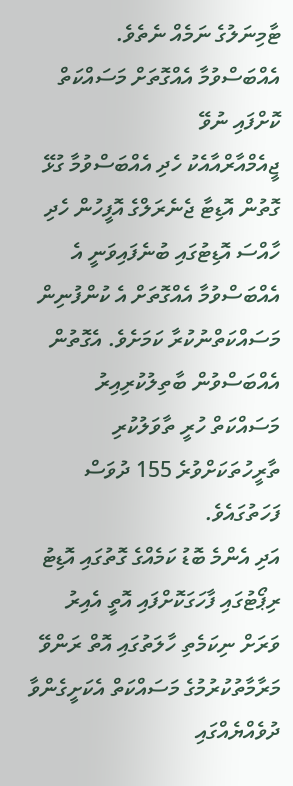ޓާމިނަލުގެ ނަމެއް ނެތެވެ.
އެއްބަސްވުމާ އެއްގޮތަށް މަސައްކަތް ކޮށްފައި ނުވޭ
ޖީއެމްއާރްއާއެކު ހެދި އެއްބަސްވުމާ ގުޅޭ ގޮތުން އޮޑިޓާ ޖެނެރަލްގެ އޮފީހުން ހެދި ހާއްސަ އޮޑިޓުގައި ބުނެފައިވަނީ އެ އެއްބަސްވުމާ އެއްގޮތަށް އެ ކުންފުނިން މަސައްކަތްނުކުރާ ކަމަށެވެ. އެގޮތުން އެއްބަސްވުން ބާތިލުކުރިއިރު މަސައްކަތް ހުރީ ތާވަލުކުރި ތާރީހުތަކަށްވުރެ 155 ދުވަސް ފަހަތުގައެވެ.
އަދި އެންމެ ބޮޑު ކަމެއްގެ ގޮތުގައި އޮޑިޓު ރިޕޯޓުގައި ފާހަގަކޮށްފައި އޮތީ އެއިރު ވަރަށް ނިކަމެތި ހާލަތުގައި އޮތް ރަންވޭ މަރާމާތުކުރުމުގެ މަސައްކަތް އެކަށީގެންވާ ދުވެއްޔެއްގައި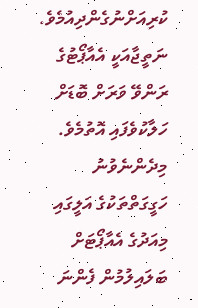ކުރިއަށްނުގެންދިއުމެވެ. ނަތީޖާއަކީ އެއާޕޯޓުގެ ރަންވޭ ވަރަށް ބޮޑަށް ހަލާކުވެފައި އޮތުމެވެ.
މިދެންނެވުނު ހަގީގަތްތަކުގެ އަލީގައި މިއަދުގެ އެއާޕޯޓަށް ބަލައިލުމުން ފެންނަ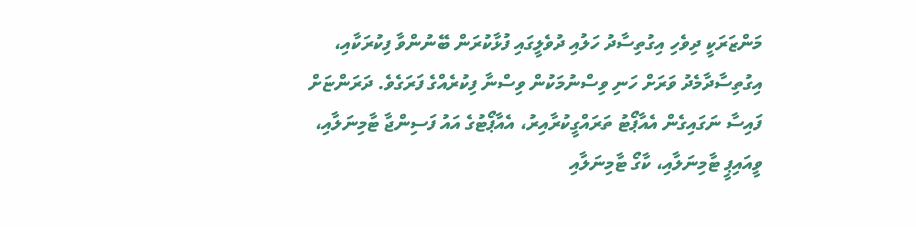މަންޒަރަކީ ދިވެހި އިގުތިސާދު ހަލުއި ދުވެލީގައި ފުޅާކުރަން ބޭނުންވާ ފިކުރަކާއި، އިގުތިސާދާމެދު ވަރަށް ހަނި ވިސްނުމަކުން ވިސްނާ ފިކުރެއްގެ ފަރަގެވެ. ދަރަންޏަށް ފައިސާ ނަގައިގެން އެއާޕޯޓު ތަރައްގީކުރާއިރު، އެއާޕޯޓުގެ އައު ފަސިންޖާ ޓާމިނަލާއި، ވީއައިޕީ ޓާމިނަލާއި، ކާގޯ ޓާމިނަލާއި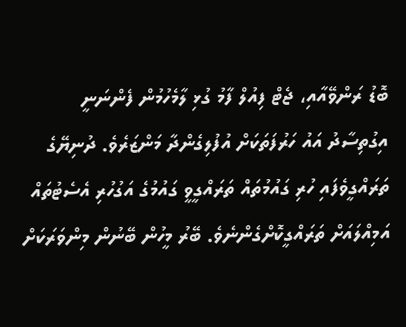ބޮޑު ރަންވޭއާއި، ޖެޓް ފިއުލް ފާމު ގުޅި ލާމެހުމުން ފެންނަނީ އިގުތިސާދު އައު ހަރުފަތަކަށް އުފުލިގެންދާ މަންޒަރެވެ. ދުނިޔޭގެ ތަރައްގީވެފައި ހުރި ގައުމުތައް ތަރައްގީވީ ގައުމުގެ އަގުހުރި އެސެޓުތައް އަމިއްލައަށް ތަރައްގީކޮށްގެންނެވެ. ބޭރު މީހުން ބޭނުން މިންވަރަކަށް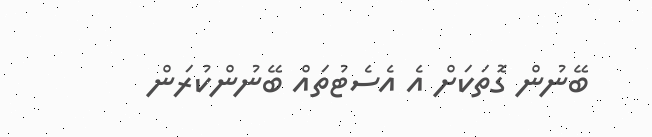ބޭނުން ގޮތަކަށް އެ އެސެޓުތައް ބޭނުންކުރަން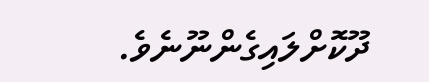ދޫކޮށްލައިގެންނޫނެވެ.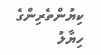ކިޔުންތެރިންގެ ހިޔާލު